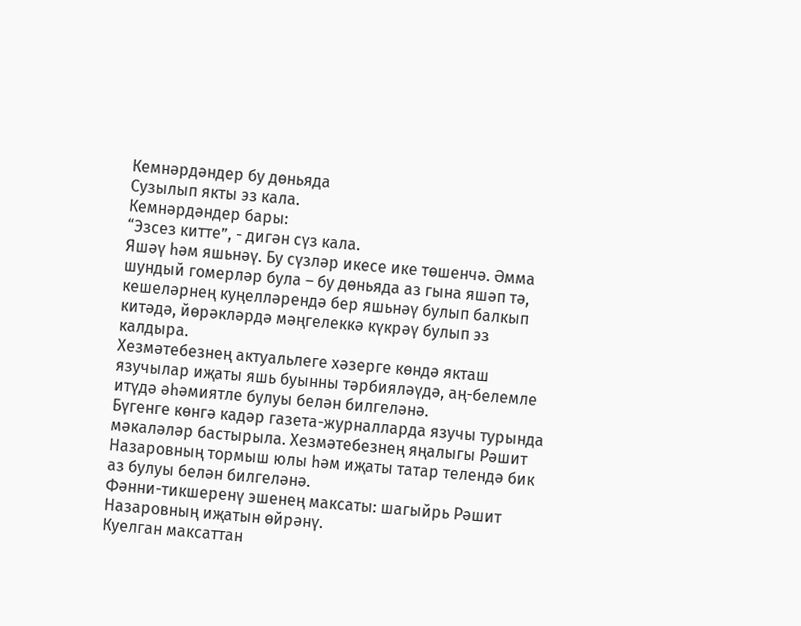Кемнәрдәндер бу дөньяда
Сузылып якты эз кала.
Кемнәрдәндер бары:
“Эзсез китте”, - дигән сүз кала.
Яшәү һәм яшьнәү. Бу сүзләр икесе ике төшенчә. Әмма шундый гомерләр була – бу дөньяда аз гына яшәп тә, кешеләрнең куңелләрендә бер яшьнәү булып балкып китәдә, йөрәкләрдә мәңгелеккә күкрәү булып эз калдыра.
Хезмәтебезнең актуальлеге хәзерге көндә якташ язучылар иҗаты яшь буынны тәрбияләүдә, аң-белемле итүдә әһәмиятле булуы белән билгеләнә.
Бүгенге көнгә кадәр газета-журналларда язучы турында мәкаләләр бастырыла. Хезмәтебезнең яңалыгы Рәшит Назаровның тормыш юлы һәм иҗаты татар телендә бик аз булуы белән билгеләнә.
Фәнни-тикшеренү эшенең максаты: шагыйрь Рәшит Назаровның иҗатын өйрәнү.
Куелган максаттан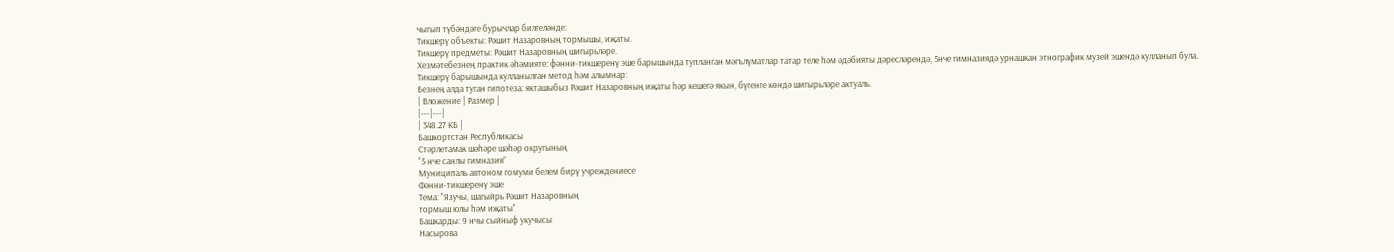чыгып түбәндәге бурычлар билгеләнде:
Тикшерү объекты: Рәшит Назаровның тормышы, иҗаты.
Тикшерү предметы: Рәшит Назаровның шигырьләре.
Хезмәтебезнең практик әһәмияте: фәнни-тикшеренү эше барышында тупланган мәгълүматлар татар теле һәм әдәбияты дәресләрендә, 5нче гимназиядә урнашкан этнографик музей эшендә кулланып була.
Тикшерү барышында кулланылган метод һәм алымнар:
Безнең алда туган гипотеза: якташыбыз Рәшит Назаровның иҗаты һәр кешегә якын, бүгенге көндә шигырьләре актуаль.
| Вложение | Размер |
|---|---|
| 348.27 КБ |
Башкортстан Республикасы
Стәрлетамак шәһәре шәһәр округының
“5 нче санлы гимназия”
Муниципаль автоном гомуми белем бирү учреждениесе
Фәнни-тикшеренү эше
Тема: "Язучы, шагыйрь Рәшит Назаровның
тормыш юлы һәм иҗаты"
Башкарды: 9 нчы сыйныф укучысы
Насырова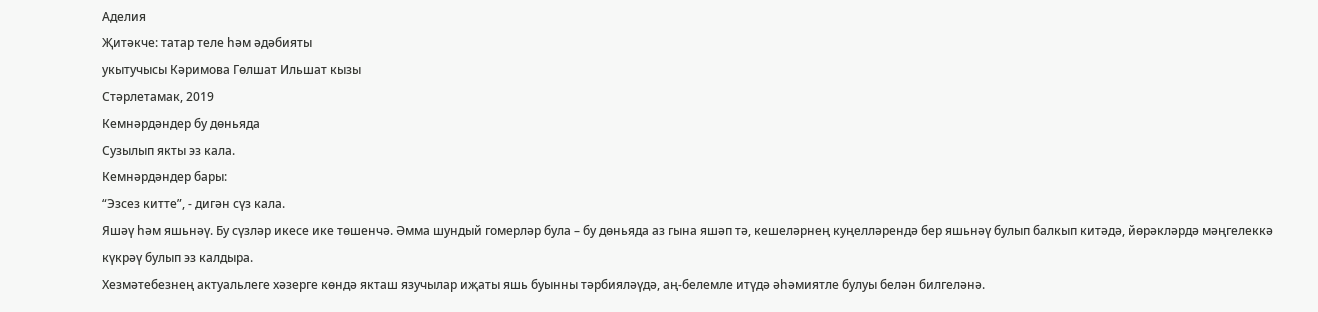Аделия
Җитәкче: татар теле һәм әдәбияты
укытучысы Кәримова Гөлшат Ильшат кызы
Стәрлетамак, 2019
Кемнәрдәндер бу дөньяда
Сузылып якты эз кала.
Кемнәрдәндер бары:
“Эзсез китте”, - дигән сүз кала.
Яшәү һәм яшьнәү. Бу сүзләр икесе ике төшенчә. Әмма шундый гомерләр була – бу дөньяда аз гына яшәп тә, кешеләрнең куңелләрендә бер яшьнәү булып балкып китәдә, йөрәкләрдә мәңгелеккә күкрәү булып эз калдыра.
Хезмәтебезнең актуальлеге хәзерге көндә якташ язучылар иҗаты яшь буынны тәрбияләүдә, аң-белемле итүдә әһәмиятле булуы белән билгеләнә.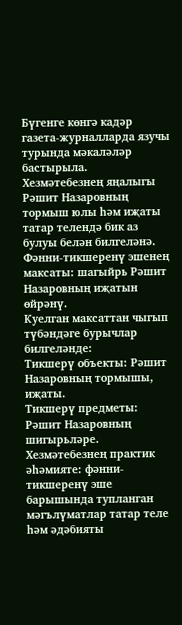Бүгенге көнгә кадәр газета-журналларда язучы турында мәкаләләр бастырыла. Хезмәтебезнең яңалыгы Рәшит Назаровның тормыш юлы һәм иҗаты татар телендә бик аз булуы белән билгеләнә.
Фәнни-тикшеренү эшенең максаты: шагыйрь Рәшит Назаровның иҗатын өйрәнү.
Куелган максаттан чыгып түбәндәге бурычлар билгеләнде:
Тикшерү объекты: Рәшит Назаровның тормышы, иҗаты.
Тикшерү предметы: Рәшит Назаровның шигырьләре.
Хезмәтебезнең практик әһәмияте: фәнни-тикшеренү эше барышында тупланган мәгълүматлар татар теле һәм әдәбияты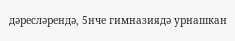дәресләрендә, 5нче гимназиядә урнашкан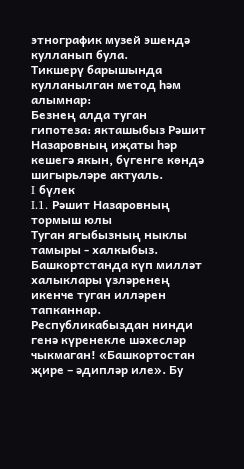этнографик музей эшендә кулланып була.
Тикшерү барышында кулланылган метод һәм алымнар:
Безнең алда туган гипотеза: якташыбыз Рәшит Назаровның иҗаты һәр кешегә якын, бүгенге көндә шигырьләре актуаль.
I бүлек
I.1. Рәшит Назаровның тормыш юлы
Туган ягыбызның ныклы тамыры - халкыбыз. Башкортстанда күп милләт халыклары үзләренең икенче туган илләрен тапканнар. Республикабыздан нинди генә күренекле шәхесләр чыкмаган! «Башкортостан җире – әдипләр иле». Бу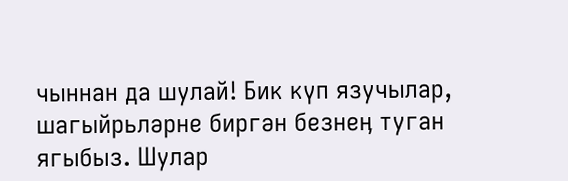чыннан да шулай! Бик күп язучылар, шагыйрьләрне биргән безнеӊ туган ягыбыз. Шулар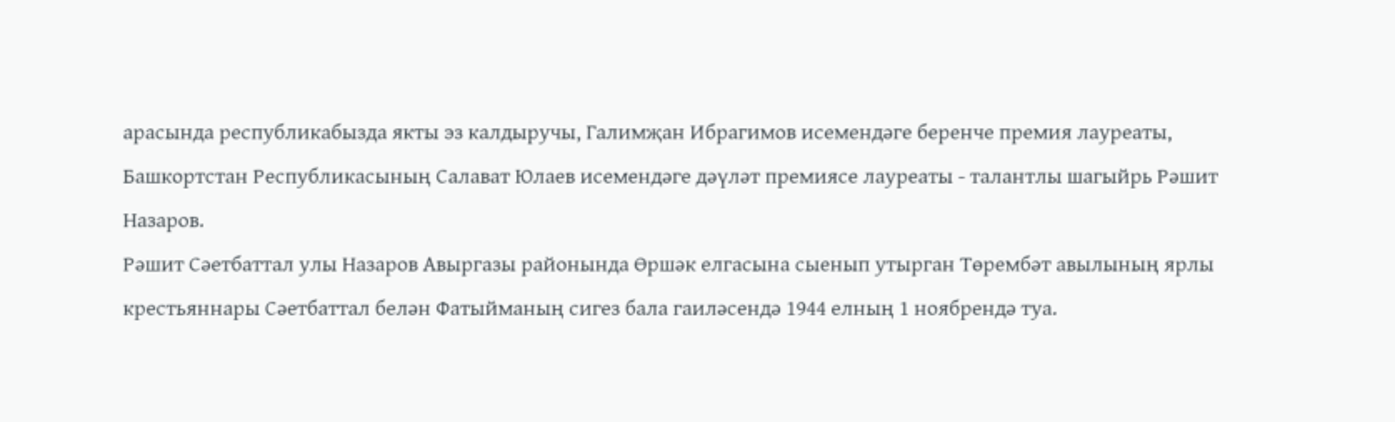арасында республикабызда якты эз калдыручы, Галимҗан Ибрагимов исемендәге беренче премия лауреаты, Башкортстан Республикасының Салават Юлаев исемендәге дәүләт премиясе лауреаты - талантлы шагыйрь Рәшит Назаров.
Рәшит Сәетбаттал улы Назаров Авыргазы районында Өршәк елгасына сыенып утырган Төрембәт авылының ярлы крестьяннары Сәетбаттал белән Фатыйманың сигез бала гаиләсендә 1944 елның 1 ноябрендә туа.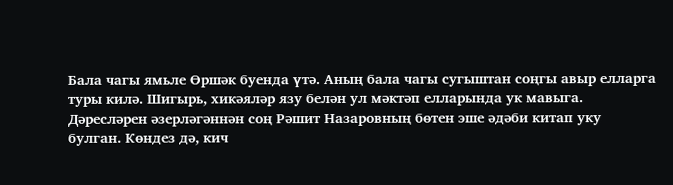Бала чагы ямьле Өршәк буенда үтә. Аның бала чагы сугыштан соңгы авыр елларга туры килә. Шигырь, хикәяләр язу белән ул мәктәп елларында ук мавыга. Дәресләрен әзерләгәннән соң Рәшит Назаровның бөтен эше әдәби китап уку булган. Көндез дә, кич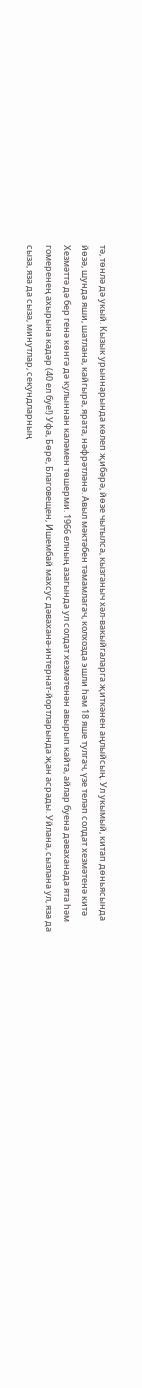тә, төнлә дә укый. Кызык урыннарында көлеп җибәрә, йөзе чытылса, кызганыч хәл-вакыйгаларга җиткәнен аңлыйсың. Ул укымый, китап дөньясында йөзә, шунда яши, шатлана, кайгыра, ярата, нәфрәтләнә. Авыл мәктәбен тәмамлагач, колхозда эшли һәм 18 яше тулгач, үзе теләп солдат хезмәтенә китә Хезмәттә дә бер генә көнгә дә кулыннан каләмен төшерми. 1966 елның азагында ул солдат хезмәтенән авырып кайта, айлар буена дәваханада ята һәм гомеренең ахырына кадәр (40 ел буе!) Уфа, Бөре, Благовещен, Ишембай махсус дәваханә-интернат-йортларында җан асрады. Уйлана, сызлана ул, яза да сыза, яза да сыза, минутлар, секундларның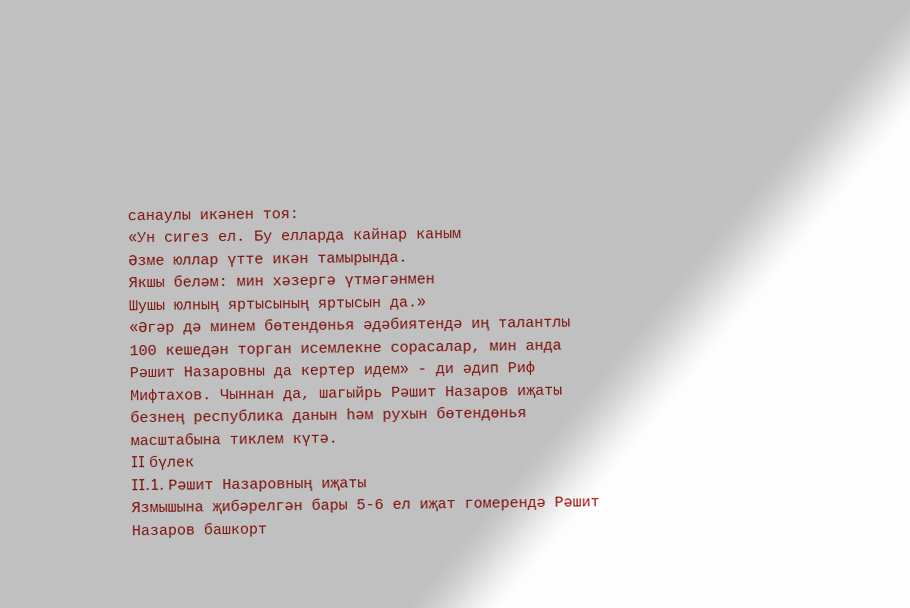санаулы икәнен тоя:
«Ун сигез ел. Бу елларда кайнар каным
Әзме юллар үтте икән тамырында.
Якшы беләм: мин хәзергә үтмәгәнмен
Шушы юлның яртысының яртысын да.»
«Әгәр дә минем бөтендөнья әдәбиятендә иң талантлы 100 кешедән торган исемлекне сорасалар, мин анда Рәшит Назаровны да кертер идем» - ди әдип Риф Мифтахов. Чыннан да, шагыйрь Рәшит Назаров иҗаты безнең республика данын һәм рухын бөтендөнья масштабына тиклем күтә.
II бүлек
II.1. Рәшит Назаровның иҗаты
Язмышына җибәрелгән бары 5-6 ел иҗат гомерендә Рәшит Назаров башкорт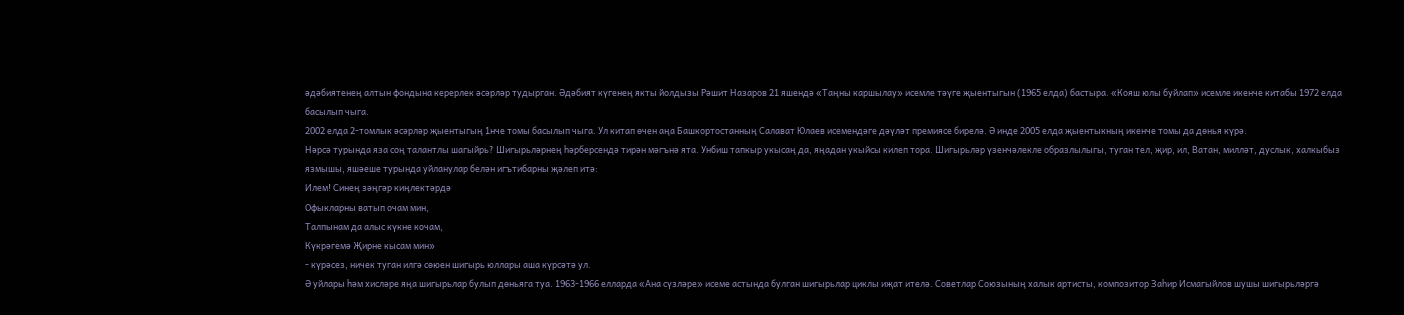әдәбиятенең алтын фондына керерлек әсәрләр тудырган. Әдәбият күгенең якты йолдызы Рәшит Назаров 21 яшендә «Таңны каршылау» исемле тәүге җыентыгын (1965 елда) бастыра. «Кояш юлы буйлап» исемле икенче китабы 1972 елда басылып чыга.
2002 елда 2-томлык әсәрләр җыентыгың 1нче томы басылып чыга. Ул китап өчен аңа Башкортостанның Салават Юлаев исемендәге дәүләт премиясе бирелә. Ә инде 2005 елда җыентыкның икенче томы да дөнья күрә.
Нәрсә турында яза соң талантлы шагыйрь? Шигырьләрнең һәрберсендә тирән мәгънә ята. Унбиш тапкыр укысаң да, яңадан укыйсы килеп тора. Шигырьләр үзенчәлекле образлылыгы, туган тел, җир, ил, Ватан, милләт, дуслык, халкыбыз язмышы, яшәеше турында уйланулар белән игътибарны җәлеп итә:
Илем! Синең зәңгәр киңлектәрдә
Офыкларны ватып очам мин,
Талпынам да алыс күкне кочам,
Күкрәгемә Җирне кысам мин»
- күрәсез, ничек туган илгә сөюен шигырь юллары аша күрсәтә ул.
Ә уйлары һәм хисләре яңа шигырьлар булып дөньяга туа. 1963-1966 елларда «Ана сүзләре» исеме астында булган шигырьлар циклы иҗат ителә. Советлар Союзының халык артисты, композитор Заһир Исмагыйлов шушы шигырьләргә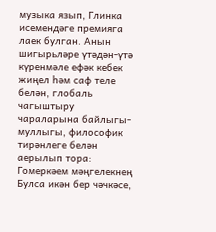музыка язып, Глинка исемендәге премияга лаек булган. Анын шигырьләре үтәдән-үтә күренмәле ефәк кебек жиңел һәм саф теле белән, глобаль чагыштыру чараларына байлыгы-муллыгы, философик тирәнлеге белән аерылып тора:
Гомеркәем мәңгелекнең
Булса икән бер чәчкәсе,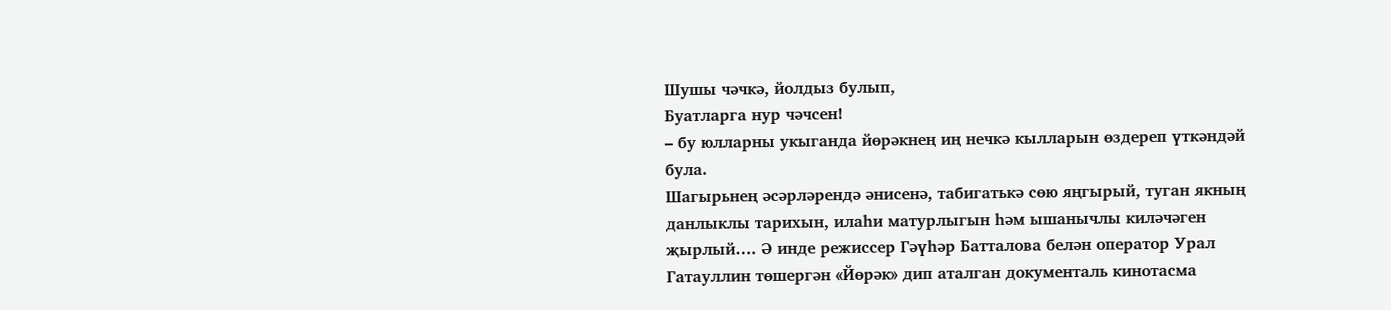Шушы чәчкә, йолдыз булып,
Буатларга нур чәчсен!
– бу юлларны укыганда йөрәкнең иң нечкә кылларын өздереп үткәндәй була.
Шагырьнең әсәрләрендә әнисенә, табигатькә сөю яңгырый, туган якның данлыклы тарихын, илаһи матурлыгын һәм ышанычлы киләчәген җырлый…. Ә инде режиссер Гәүһәр Батталова белән оператор Урал Гатауллин төшергән «Йөрәк» дип аталган документаль кинотасма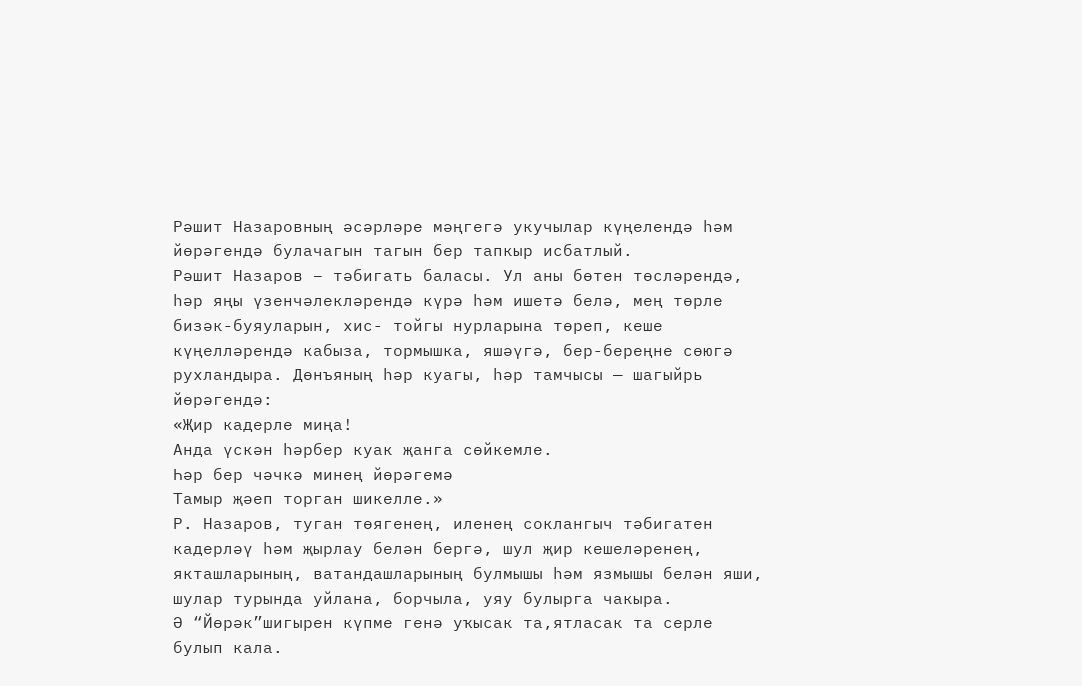Рәшит Назаровның әсәрләре мәңгегә укучылар күңелендә һәм йөрәгендә булачагын тагын бер тапкыр исбатлый.
Рәшит Назаров – тәбигать баласы. Ул аны бөтен төсләрендә, һәр яңы үзенчәлекләрендә күрә һәм ишетә белә, мең төрле бизәк-буяуларын, хис- тойгы нурларына төреп, кеше күңелләрендә кабыза, тормышка, яшәүгә, бер-береңне сөюгә рухландыра. Дөнъяның һәр куагы, һәр тамчысы — шагыйрь йөрәгендә:
«Җир кадерле миңа!
Анда үскән һәрбер куак җанга сөйкемле.
Һәр бер чәчкә минең йөрәгемә
Тамыр җәеп торган шикелле.»
Р. Назаров, туган төягенең, иленең соклангыч тәбигатен кадерләү һәм җырлау белән бергә, шул җир кешеләренең, якташларының, ватандашларының булмышы һәм язмышы белән яши, шулар турында уйлана, борчыла, уяу булырга чакыра.
Ә “Йөрәк”шигырен күпме генә уҡысак та,ятласак та серле булып кала.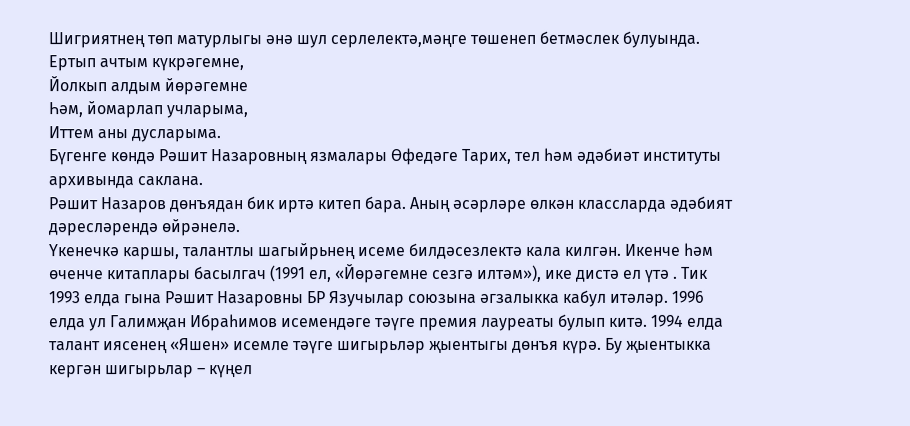Шигриятнең төп матурлыгы әнә шул серлелектә,мәңге төшенеп бетмәслек булуында.
Ертып ачтым күкрәгемне,
Йолкып алдым йөрәгемне
Һәм, йомарлап учларыма,
Иттем аны дусларыма.
Бүгенге көндә Рәшит Назаровның язмалары Өфедәге Тарих, тел һәм әдәбиәт институты архивында саклана.
Рәшит Назаров дөнъядан бик иртә китеп бара. Аның әсәрләре өлкән классларда әдәбият дәресләрендә өйрәнелә.
Үкенечкә каршы, талантлы шагыйрьнең исеме билдәсезлектә кала килгән. Икенче һәм өченче китаплары басылгач (1991 ел, «Йөрәгемне сезгә илтәм»), ике дистә ел үтә . Тик 1993 елда гына Рәшит Назаровны БР Язучылар союзына әгзалыкка кабул итәләр. 1996 елда ул Галимҗан Ибраһимов исемендәге тәүге премия лауреаты булып китә. 1994 елда талант иясенең «Яшен» исемле тәүге шигырьләр җыентыгы дөнъя күрә. Бу җыентыкка кергән шигырьлар – күңел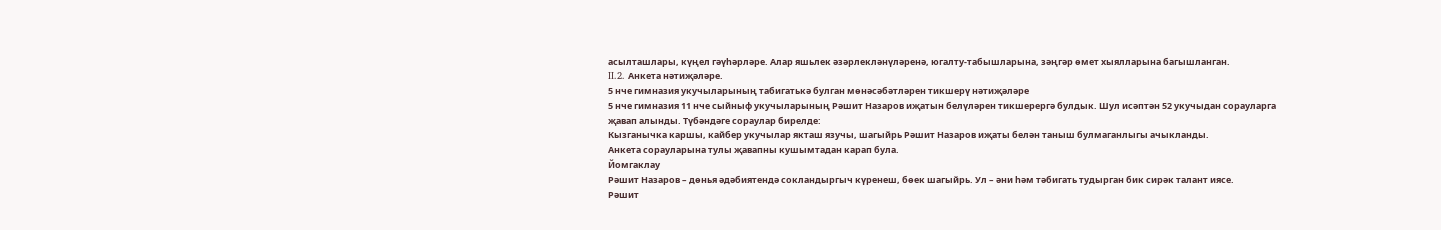асылташлары, күңел гәүһәрләре. Алар яшьлек әзәрлекләнүләренә, югалту-табышларына, зәңгәр өмет хыялларына багышланган.
II.2. Анкета нәтиҗәләре.
5 нче гимназия укучыларының табигатькә булган мөнәсәбәтләрен тикшерү нәтиҗәләре
5 нче гимназия 11 нче сыйныф укучыларының Рәшит Назаров иҗатын белүләрен тикшерергә булдык. Шул исәптән 52 укучыдан сорауларга җавап алынды. Түбәндәге сораулар бирелде:
Кызганычка каршы, кайбер укучылар якташ язучы, шагыйрь Рәшит Назаров иҗаты белән таныш булмаганлыгы ачыкланды.
Анкета сорауларына тулы җавапны кушымтадан карап була.
Йомгаклау
Рәшит Назаров – дөнья әдәбиятендә сокландыргыч күренеш, бөек шагыйрь. Ул – әни һәм тәбигать тудырган бик сирәк талант иясе.
Рәшит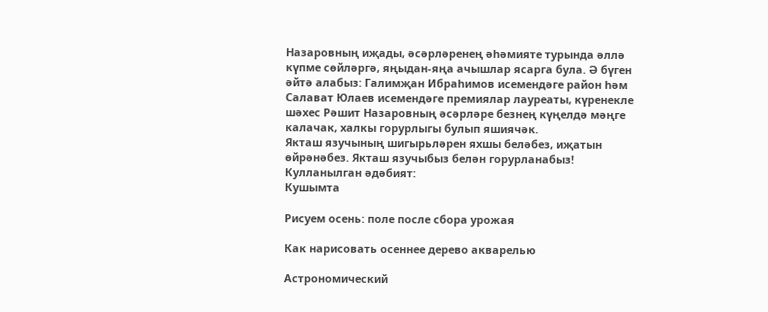Назаровның иҗады, әсәрләренең әһәмияте турында әллә күпме сөйләргә, яңыдан-яңа ачышлар ясарга була. Ә бүген әйтә алабыз: Галимҗан Ибраһимов исемендәге район һәм Салават Юлаев исемендәге премиялар лауреаты, күренекле шәхес Рәшит Назаровның әсәрләре безнең күңелдә мәңге калачак, халкы горурлыгы булып яшиячәк.
Якташ язучының шигырьләрен яхшы беләбез, иҗатын өйрәнәбез. Якташ язучыбыз белән горурланабыз!
Кулланылган әдәбият:
Кушымта

Рисуем осень: поле после сбора урожая

Как нарисовать осеннее дерево акварелью

Астрономический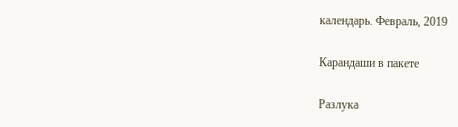календарь. Февраль, 2019

Карандаши в пакете

Разлука